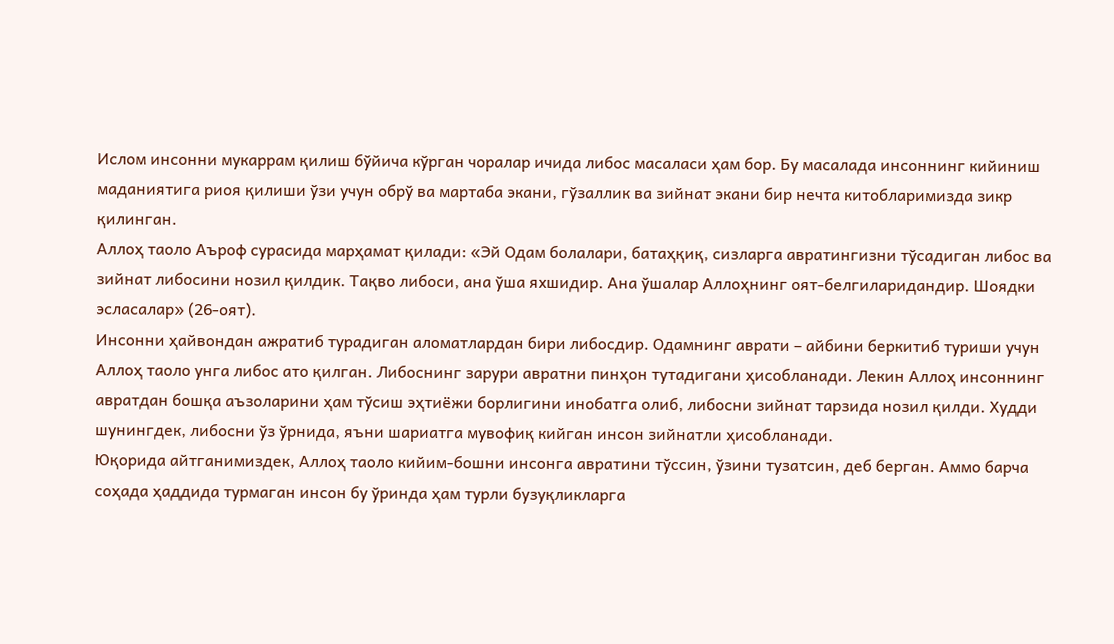Ислом инсонни мукаррам қилиш бўйича кўрган чоралар ичида либос масаласи ҳам бор. Бу масалада инсоннинг кийиниш маданиятига риоя қилиши ўзи учун обрў ва мартаба экани, гўзаллик ва зийнат экани бир нечта китобларимизда зикр қилинган.
Аллоҳ таоло Аъроф сурасида марҳамат қилади: «Эй Одам болалари, батаҳқиқ, сизларга авратингизни тўсадиган либос ва зийнат либосини нозил қилдик. Тақво либоси, ана ўша яхшидир. Ана ўшалар Аллоҳнинг оят-белгиларидандир. Шоядки эсласалар» (26-оят).
Инсонни ҳайвондан ажратиб турадиган аломатлардан бири либосдир. Одамнинг аврати – айбини беркитиб туриши учун Аллоҳ таоло унга либос ато қилган. Либоснинг зарури авратни пинҳон тутадигани ҳисобланади. Лекин Аллоҳ инсоннинг авратдан бошқа аъзоларини ҳам тўсиш эҳтиёжи борлигини инобатга олиб, либосни зийнат тарзида нозил қилди. Худди шунингдек, либосни ўз ўрнида, яъни шариатга мувофиқ кийган инсон зийнатли ҳисобланади.
Юқорида айтганимиздек, Аллоҳ таоло кийим-бошни инсонга авратини тўссин, ўзини тузатсин, деб берган. Аммо барча соҳада ҳаддида турмаган инсон бу ўринда ҳам турли бузуқликларга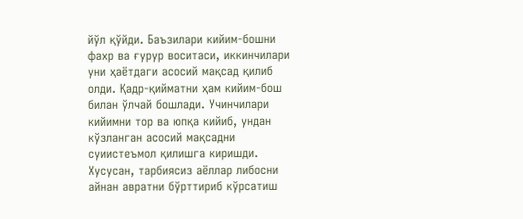йўл қўйди. Баъзилари кийим-бошни фахр ва ғурур воситаси, иккинчилари уни ҳаётдаги асосий мақсад қилиб олди. Қадр-қийматни ҳам кийим-бош билан ўлчай бошлади. Учинчилари кийимни тор ва юпқа кийиб, ундан кўзланган асосий мақсадни суиистеъмол қилишга киришди. Хусусан, тарбиясиз аёллар либосни айнан авратни бўрттириб кўрсатиш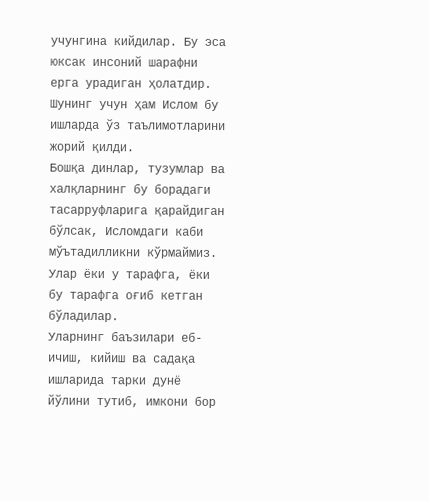учунгина кийдилар. Бу эса юксак инсоний шарафни ерга урадиган ҳолатдир. Шунинг учун ҳам Ислом бу ишларда ўз таълимотларини жорий қилди.
Бошқа динлар, тузумлар ва халқларнинг бу борадаги тасарруфларига қарайдиган бўлсак, Исломдаги каби мўътадилликни кўрмаймиз. Улар ёки у тарафга, ёки бу тарафга оғиб кетган бўладилар.
Уларнинг баъзилари еб-ичиш, кийиш ва садақа ишларида тарки дунё йўлини тутиб, имкони бор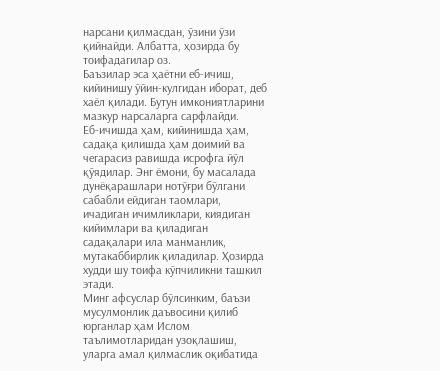нарсани қилмасдан, ўзини ўзи қийнайди. Албатта, ҳозирда бу тоифадагилар оз.
Баъзилар эса ҳаётни еб-ичиш, кийинишу ўйин-кулгидан иборат, деб хаёл қилади. Бутун имкониятларини мазкур нарсаларга сарфлайди.
Еб-ичишда ҳам, кийинишда ҳам, садақа қилишда ҳам доимий ва чегарасиз равишда исрофга йўл қўядилар. Энг ёмони, бу масалада дунёқарашлари нотўғри бўлгани сабабли ейдиган таомлари, ичадиган ичимликлари, киядиган кийимлари ва қиладиган садақалари ила манманлик, мутакаббирлик қиладилар. Ҳозирда худди шу тоифа кўпчиликни ташкил этади.
Минг афсуслар бўлсинким, баъзи мусулмонлик даъвосини қилиб юрганлар ҳам Ислом таълимотларидан узоқлашиш, уларга амал қилмаслик оқибатида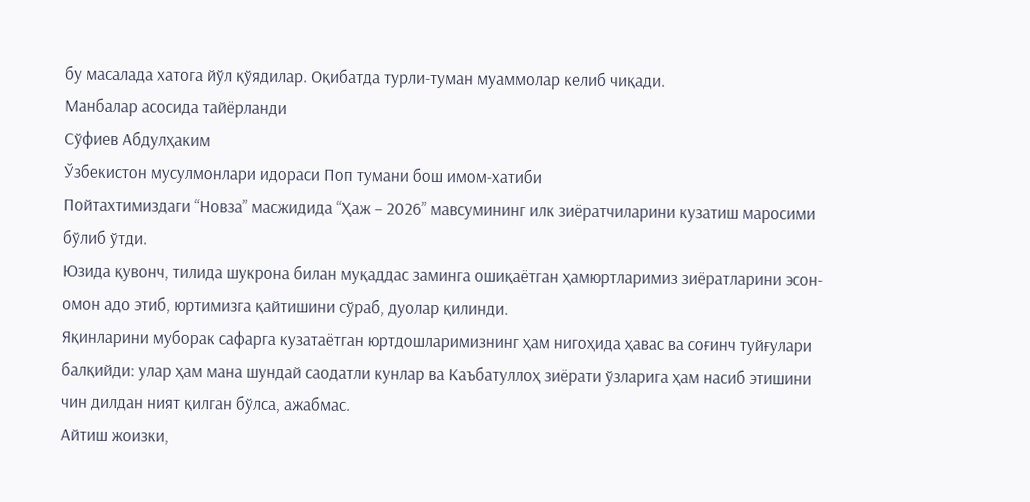бу масалада хатога йўл қўядилар. Оқибатда турли-туман муаммолар келиб чиқади.
Манбалар асосида тайёрланди
Сўфиев Абдулҳаким
Ўзбекистон мусулмонлари идораси Поп тумани бош имом-хатиби
Пойтахтимиздаги “Новза” масжидида “Ҳаж – 2026” мавсумининг илк зиёратчиларини кузатиш маросими бўлиб ўтди.
Юзида қувонч, тилида шукрона билан муқаддас заминга ошиқаётган ҳамюртларимиз зиёратларини эсон-омон адо этиб, юртимизга қайтишини сўраб, дуолар қилинди.
Яқинларини муборак сафарга кузатаётган юртдошларимизнинг ҳам нигоҳида ҳавас ва соғинч туйғулари балқийди: улар ҳам мана шундай саодатли кунлар ва Каъбатуллоҳ зиёрати ўзларига ҳам насиб этишини чин дилдан ният қилган бўлса, ажабмас.
Айтиш жоизки,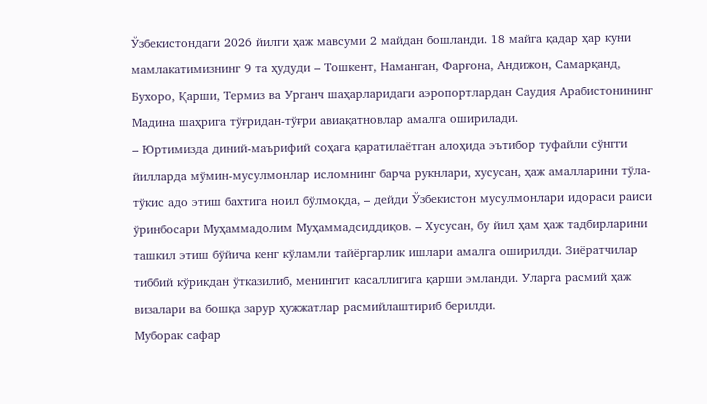Ўзбекистондаги 2026 йилги ҳаж мавсуми 2 майдан бошланди. 18 майга қадар ҳар куни мамлакатимизнинг 9 та ҳудуди – Тошкент, Наманган, Фарғона, Андижон, Самарқанд, Бухоро, Қарши, Термиз ва Урганч шаҳарларидаги аэропортлардан Саудия Арабистонининг Мадина шаҳрига тўғридан-тўғри авиақатновлар амалга оширилади.
– Юртимизда диний-маърифий соҳага қаратилаётган алоҳида эътибор туфайли сўнгги йилларда мўмин-мусулмонлар исломнинг барча рукнлари, хусусан, ҳаж амалларини тўла-тўкис адо этиш бахтига ноил бўлмоқда, – дейди Ўзбекистон мусулмонлари идораси раиси ўринбосари Муҳаммадолим Муҳаммадсиддиқов. – Хусусан, бу йил ҳам ҳаж тадбирларини ташкил этиш бўйича кенг кўламли тайёргарлик ишлари амалга оширилди. Зиёратчилар тиббий кўрикдан ўтказилиб, менингит касаллигига қарши эмланди. Уларга расмий ҳаж визалари ва бошқа зарур ҳужжатлар расмийлаштириб берилди.
Муборак сафар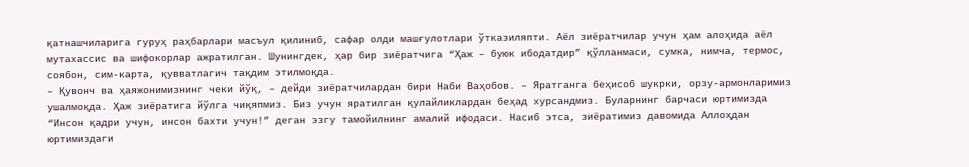қатнашчиларига гуруҳ раҳбарлари масъул қилиниб, сафар олди машғулотлари ўтказиляпти. Аёл зиёратчилар учун ҳам алоҳида аёл мутахассис ва шифокорлар ажратилган. Шунингдек, ҳар бир зиёратчига “Ҳаж – буюк ибодатдир” қўлланмаси, сумка, нимча, термос, соябон, сим-карта, қувватлагич тақдим этилмоқда.
– Қувонч ва ҳаяжонимизнинг чеки йўқ, – дейди зиёратчилардан бири Наби Ваҳобов. – Яратганга беҳисоб шукрки, орзу-армонларимиз ушалмоқда. Ҳаж зиёратига йўлга чиқяпмиз. Биз учун яратилган қулайликлардан беҳад хурсандмиз. Буларнинг барчаси юртимизда “Инсон қадри учун, инсон бахти учун!” деган эзгу тамойилнинг амалий ифодаси. Насиб этса, зиёратимиз давомида Аллоҳдан юртимиздаги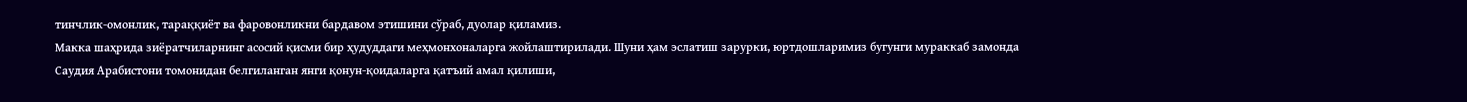тинчлик-омонлик, тараққиёт ва фаровонликни бардавом этишини сўраб, дуолар қиламиз.
Макка шаҳрида зиёратчиларнинг асосий қисми бир ҳудуддаги меҳмонхоналарга жойлаштирилади. Шуни ҳам эслатиш зарурки, юртдошларимиз бугунги мураккаб замонда Саудия Арабистони томонидан белгиланган янги қонун-қоидаларга қатъий амал қилиши,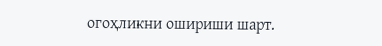огоҳликни ошириши шарт.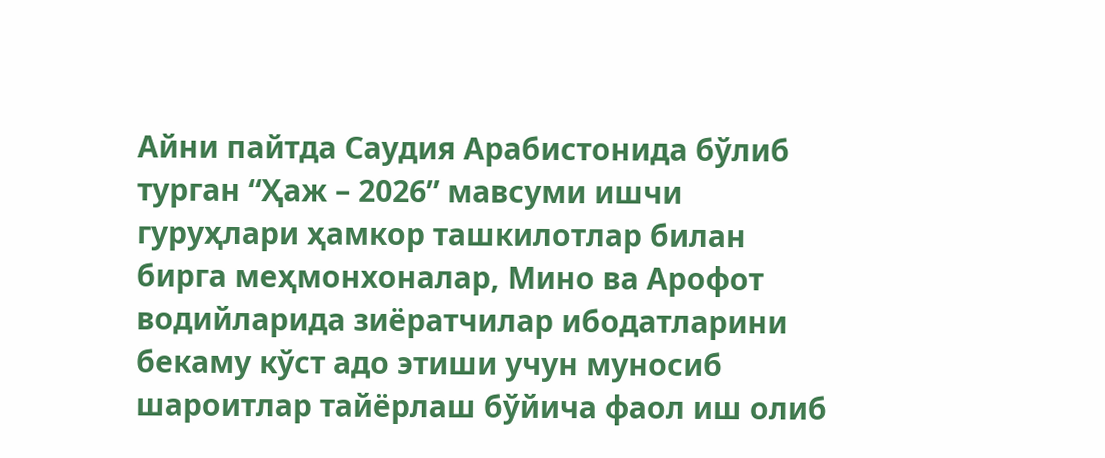Айни пайтда Саудия Арабистонида бўлиб турган “Ҳаж – 2026” мавсуми ишчи гуруҳлари ҳамкор ташкилотлар билан бирга меҳмонхоналар, Мино ва Арофот водийларида зиёратчилар ибодатларини бекаму кўст адо этиши учун муносиб шароитлар тайёрлаш бўйича фаол иш олиб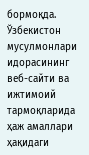бормоқда.
Ўзбекистон мусулмонлари идорасининг веб-сайти ва ижтимоий тармоқларида ҳаж амаллари ҳақидаги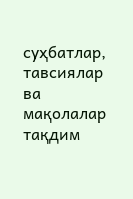суҳбатлар, тавсиялар ва мақолалар тақдим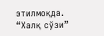этилмоқда.
“Халқ сўзи”